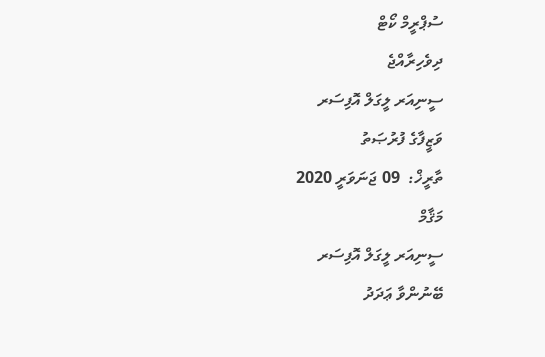ސުޕްރީމް ކޯޓް
ދިވެހިރާއްޖެ
ސީނިއަރ ލީގަލް އޮފިސަރ
ވަޒީފާގެ ފުރުޞަތު
ތާރީޚް:  09 ޖަނަވަރީ 2020
މަޤާމް
ސީނިއަރ ލީގަލް އޮފިސަރ
ބޭނުންވާ ޢަދަދު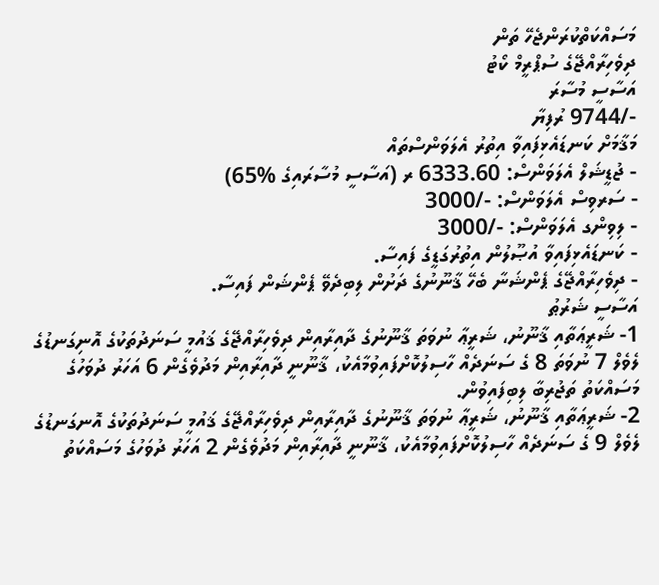މަސައްކަތްކުރަންޖެހޭ ތަން
ދިވެހިރާއްޖޭގެ ސުޕްރީމް ކޯޓު
އަސާސީ މުސާރަ
-/9744 ރުފިޔާ
މަޤާމަށް ކަނޑައެޅިފައިވާ އިތުރު އެލަވަންސްތައް
- ޖުޑީޝަލް އެލަވަންސް: 6333.60 ރ (އަސާސީ މުސާރައިގެ %65)
- ސަރވިސް އެލަވަންސް: -/3000
- ލިވިންގ އެލަވަންސް: -/3000
- ކަނޑައެޅިފައިވާ އުޞޫލުން އިތުރުގަޑީގެ ފައިސާ.
- ދިވެހިރާއްޖޭގެ ޕެންޝަނާ ބެހޭ ޤާނޫނުގެ ދަށުން ލިބިދެވޭ ޕެންޝަން ފައިސާ.
އަސާސީ ޝަރުޠު
1- ޝަރީޢަތާއި ޤާނޫނު، ޝަރީޢާ ނުވަތަ ޤާނޫނުގެ ދާއިރާއިން ދިވެހިރާއްޖޭގެ ޤައުމީ ސަނަދުތަކުގެ އޮނިގަނޑުގެ ލެވެލް 7 ނުވަތަ 8 ގެ ސަނަދެއް ހާސިލުކޮށްފައިވުމާއެކު، ޤާނޫނީ ދާއިރާއިން މަދުވެގެން 6 އަހަރު ދުވަހުގެ މަސައްކަތު ތަޖުރިބާ ލިބިފައިވުން.
2- ޝަރީޢަތާއި ޤާނޫނު، ޝަރީޢާ ނުވަތަ ޤާނޫނުގެ ދާއިރާއިން ދިވެހިރާއްޖޭގެ ޤައުމީ ސަނަދުތަކުގެ އޮނގަނޑުގެ ލެވެލް 9 ގެ ސަނަދެއް ހާސިލުކޮށްފައިވުމާއެކު، ޤާނޫނީ ދާއިރާއިން މަދުވެގެން 2 އަހަރު ދުވަހުގެ މަސައްކަތު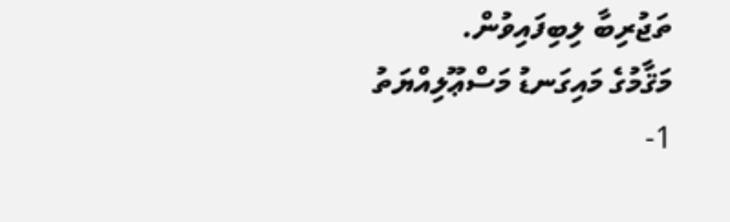ތަޖުރިބާ ލިބިފައިވުން.
މަޤާމުގެ މައިގަނޑު މަސްޢޫލިއްޔަތު
1-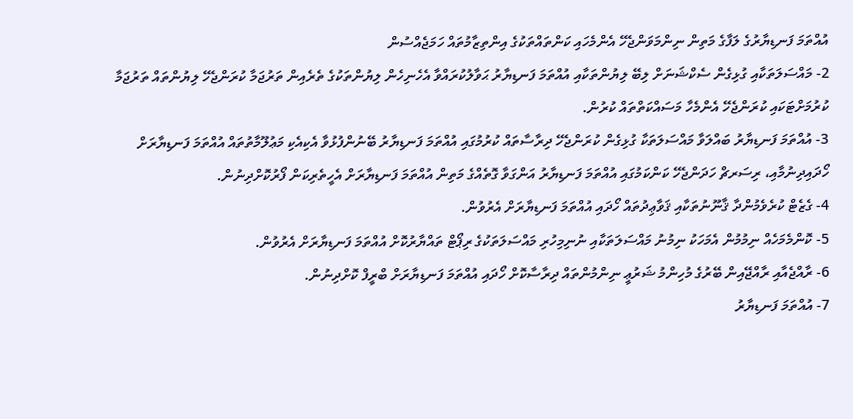އުއްތަމަ ފަނޑިޔާރުގެ ލަފާގެ މަތިން ނިންމަވަންޖެހޭ އެންމެހައި ކަންތައްތަކުގެ އިންތިޒާމުތައް ހަމަޖެއްސުން
2- މައްސަލަތަކާއި ގުޅިގެން ސެކްޝަނަށް ލިބޭ ލިޔުންތަކާއި އުއްތަމަ ފަނޑިޔާރު ޙަވާލުކުރައްވާ އެހެނިހެން ލިޔުންތަކުގެ ތެރެއިން ތަރުޖަމާ ކުރަންޖެހޭ ލިޔުންތައް ތަރުޖަމާ ކުރުމަށްޓަކައި ކުރަންޖެހޭ އެންމެހާ މަސައްކަތްތައް ކުރުން.
3- އުއްތަމަ ފަނޑިޔާރު ބައްލަވާ މައްސަލަތަކާ ގުޅިގެން ކުރަންޖެހޭ ދިރާސާތައް ކުރުމުގައި އުއްތަމަ ފަނޑިޔާރު ބޭނުންފުޅުވާ އެކިއެކި މަޢުލޫމާތުތައް އުއްތަމަ ފަނޑިޔާރަށް ހޯދައިދިނުމާއި، ރިސަރޗް ހަދަންޖެހޭ ކަންކަމުގައި އުއްތަމަ ފަނޑިޔާރު އަންގަވާ ގޮތެއްގެ މަތިން އުއްތަމަ ފަނޑިޔާރަށް އެހީތެރިކަން ފޯރުކޮށްދިނުން.
4- ގެޒެޓް ކުރެވެމުންދާ ޤާނޫނުތަކާއި ޤަވާޢިދުތައް ހޯދައި އުއްތަމަ ފަނޑިޔާރަށް އެރުވުން.
5- ކޮންމެމަހެއް ނިމުމުން އެމަހަކު ނިމުނު މައްސަލަތަކާއި ނުނިމިހުރި މައްސަލަތަކުގެ ރިޕޯޓް ތައްޔާރުކޮށް އުއްތަމަ ފަނޑިޔާރަށް އެރުވުން.
6- ރާއްޖެއާއި ރާއްޖޭއިން ބޭރުގެ މުހިންމު ޝަރުޢީ ނިންމުންތައް ދިރާސާކޮށް ހޯދައި އުއްތަމަ ފަނޑިޔާރަށް ބްރީފް ކޮށްދިނުން.
7- އުއްތަމަ ފަނޑިޔާރު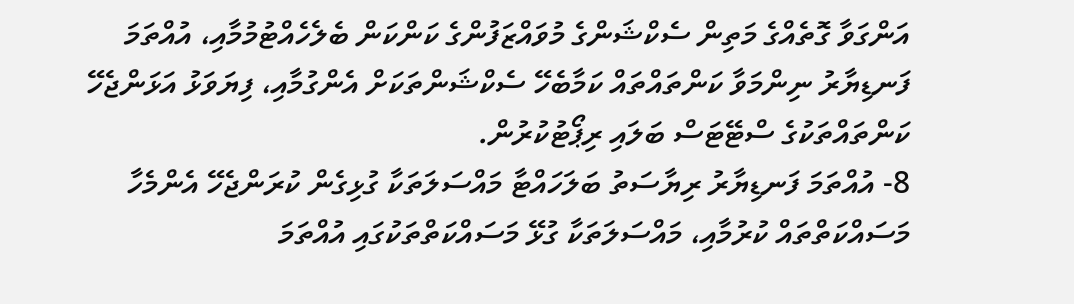އަންގަވާ ގޮތެއްގެ މަތިން ސެކްޝަންގެ މުވައްޒަފުންގެ ކަންކަން ބެލެހެއްޓުމުމާއި، އުއްތަމަ ފަނޑިޔާރު ނިންމަވާ ކަންތައްތައް ކަމާބެހޭ ސެކްޝަންތަކަށް އެންގުމާއި، ފިޔަވަޅު އަޅަންޖެހޭ ކަންތައްތަކުގެ ސްޓޭޓަސް ބަލައި ރިޕޯޓުކުރުން.
8- އުއްތަމަ ފަނޑިޔާރު ރިޔާސަތު ބަލަހައްޓާ މައްސަލަތަކާ ގުޅިގެން ކުރަންޖެހޭ އެންމެހާ މަސައްކަތްތައް ކުރުމާއި، މައްސަލަތަކާ ގުޅޭ މަސައްކަތްތަކުގައި އުއްތަމަ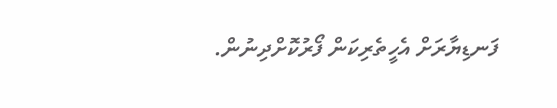ފަނޑިޔާރަށް އެހީތެރިކަން ފޯރުކޮށްދިނުން.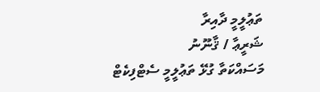ތަޢުލީމީ ދާއިރާ
ޝަރީޢާ / ޤާނޫނު
މަސައްކަތާ ގުޅޭ ތަޢުލީމީ ސެޓްފިކެޓް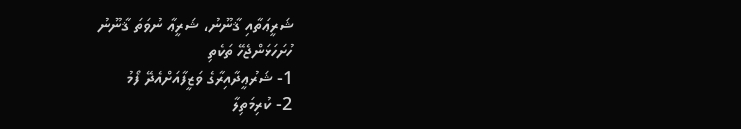ޝަރީޢަތާއި ޤާނޫނު، ޝަރީޢާ ނުވަތަ ޤާނޫނު
ހުށަހަޅަންޖެހޭ ތަކެތި
1- ޝަރުޢީދާއިރާގެ ވަޒީފާއަށްއެދޭ ފޯމު
2- ކުރިމަތިލާ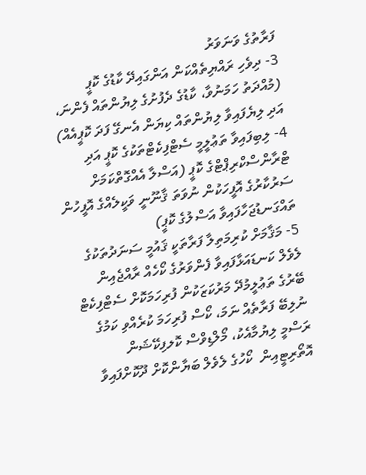ފަރާތުގެ ވަނަވަރު
3- ދިވެހި ރައްޔިތެއްކަން އަންގައިދޭ ކާޑުގެ ކޮޕީ (މުއްދަތު ހަމަނުވާ، ކާޑުގެ ދެފުށުގެ ލިޔުންތައް ފެންނަ، އަދި ލިޔެފައިވާ ލިޔުންތައް ކިޔަން އެނގޭ ފަދަ ކޮޕީއެއް)
4- ލިބިފައިވާ ތަޢުލީމީ ސެޓްފިކެޓްތަކުގެ ކޮޕީ އަދި ޓްރާންސްކްރިޕްޓްގެ ކޮޕީ (އަސްލާ އެއްގޮތްކަމަށް ސަރުކާރުގެ އޮފީހަކުން ނުވަތަ ޤާނޫނީ ވަކީލެއްގެ އޮފީހުން ތައްގަނޑުޖަހާފައިވާ އަސްލުގެ ކޮޕީ)
5- މަޤާމަށް ކުރިމަތިލާ ފަރާތަކީ ޤައުމީ ސަނަދުތަކުގެ ލެވެލް ކަނޑައަޅާފައިވާ ފެންވަރުގެ ކޯހެއް ރާއްޖެއިން ބޭރުގެ ތަޢުލީމުދޭ މަރުކަޒަކުން ފުރިހަމަކޮށް ސެޓްފިކެޓް ނުލިބޭ ފަރާތެއް ނަމަ، ކޯސް ފުރިހަމަ ކުރެއްވި ކަމުގެ ރަސްމީ ލިޔުމާއެކު، މޯލްޑިވްސް ކޮލފިކޭޝަން އޮތޯރިޓީއިން  ކޯހުގެ ލެވެލް ބަޔާންކޮށް ދޫކޮށްފައިވާ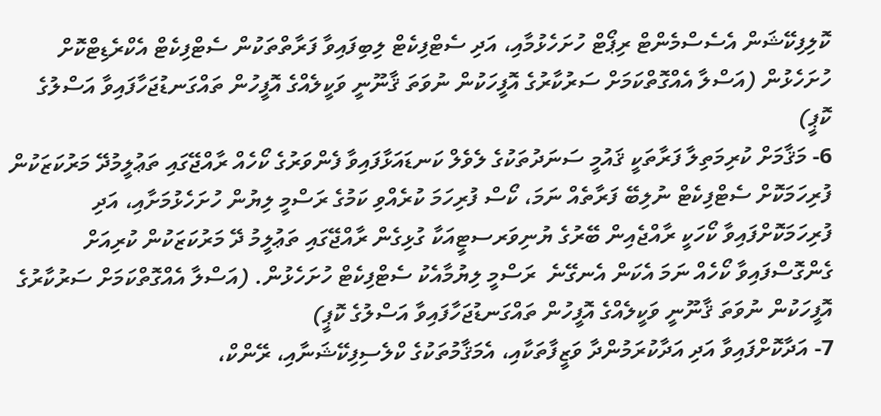ކޮލިފިކޭޝަން އެސެސްމެންޓް ރިޕޯޓް ހުށަހެޅުމާއި، އަދި ސެޓްފިކެޓް ލިބިފައިވާ ފަރާތްތަކުން ސެޓްފިކެޓް އެކްރެޑިޓްކޮށް ހުށަހެޅުން (އަސްލާ އެއްގޮތްކަމަށް ސަރުކާރުގެ އޮފީހަކުން ނުވަތަ ޤާނޫނީ ވަކީލެއްގެ އޮފީހުން ތައްގަނޑުޖަހާފައިވާ އަސްލުގެ ކޮޕީ)
6- މަޤާމަށް ކުރިމަތިލާ ފަރާތަކީ ޤައުމީ ސަނަދުތަކުގެ ލެވެލް ކަނޑައަޅާފައިވާ ފެންވަރުގެ ކޯހެއް ރާއްޖޭގައި ތަޢުލީމުދޭ މަރުކަޒަކުން ފުރިހަމަކޮށް ސެޓްފިކެޓް ނުލިބޭ ފަރާތެއް ނަމަ، ކޯސް ފުރިހަމަ ކުރެއްވި ކަމުގެ ރަސްމީ ލިޔުން ހުށަހެޅުމަށާއި، އަދި ފުރިހަމަކޮށްފައިވާ ކޯހަކީ ރާއްޖެއިން ބޭރުގެ ޔުނިވަރސޓީއަކާ ގުޅިގެން ރާއްޖޭގައި ތަޢުލީމު ދޭ މަރުކަޒަކުން ކުރިއަށް ގެންގޮސްފައިވާ ކޯހެއް ނަމަ އެކަން އެނގޭނެ  ރަސްމީ ލިޔުމާއެކު ސެޓްފިކެޓް ހުށަހެޅުން. (އަސްލާ އެއްގޮތްކަމަށް ސަރުކާރުގެ އޮފީހަކުން ނުވަތަ ޤާނޫނީ ވަކީލެއްގެ އޮފީހުން ތައްގަނޑުޖަހާފައިވާ އަސްލުގެ ކޮޕީ)
7- އަދާކޮށްފައިވާ އަދި އަދާކުރަމުންދާ ވަޒީފާތަކާއި، އެމަޤާމުތަކުގެ ކްލެސިފިކޭޝަނާއި، ރޭންކް،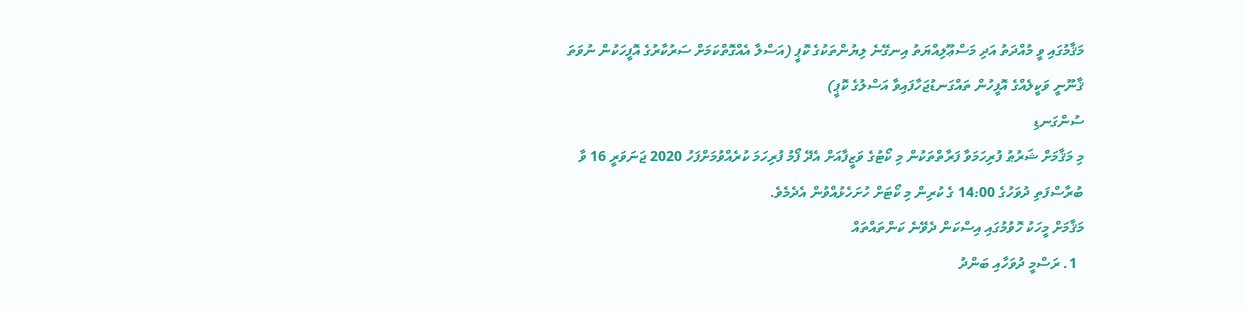މަޤާމުގައި ވީ މުއްދަތު އަދި މަސްޢޫލިއްޔަތު އިނގޭނެ ލިޔުންތަކުގެ ކޮޕީ (އަސްލާ އެއްގޮތްކަމަށް ސަރުކާރުގެ އޮފީހަކުން ނުވަތަ ޤާނޫނީ ވަކީލެއްގެ އޮފީހުން ތައްގަނޑުޖަހާފައިވާ އަސްލުގެ ކޮޕީ)
ސުންގަނޑި
މި މަޤާމަށް ޝަރުޠު ފުރިހަމަވާ ފަރާތްތަކުން މި ކޯޓުގެ ވަޒީފާއަށް އެދޭ ފޯމު ފުރިހަމަ ކުރެއްވުމަށްފަހު 2020 ޖަނަވަރީ 16 ވާ ބުރާސްފަތި ދުވަހުގެ 14:00 ގެ ކުރިން މި ކޯޓަށް ހުށަހެޅުއްވުން އެދެމެވެ.
މަޤާމަށް މީހަކު ހޮވުމުގައި އިސްކަން ދެވޭނެ ކަންތައްތައް
  1. ރަސްމީ ދުވަހާއި ބަންދު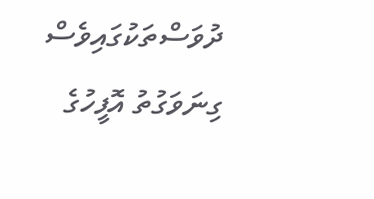ދުވަސްތަކުގައިވެސް ގިނަވަގުތު އޮފީހުގެ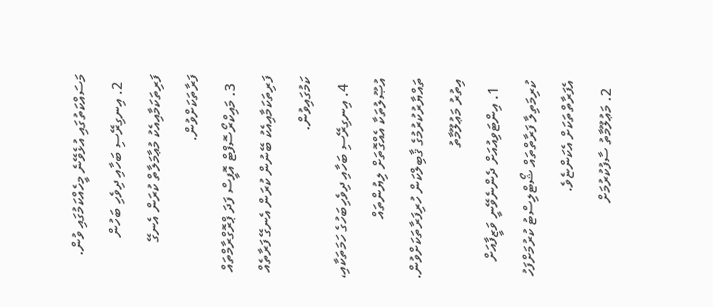މަސައްކަތުގައި އުޅެވޭނެ މީހެއްކަމުގައި ވުން.
  2. އިނގިރޭސި ބަހާއި ދިވެހި ބަހުން ފަރިތަކަމާއިއެކު މުޢާމަލާތް ކުރަން އެނގޭ ފަރާތަކަށްވުން.
  3. މައިކްރޯސޮފްޓް އޮފީސް ފަދަ ޕްރޮގްރާމްތައް ފަރިތަކަމާއިއެކު ބޭނުން ކުރަން އެނގޭ ފަރާތެއް ކަމުގައިވުން.
  4. އިނގިރޭސި ބަހާއި ދިވެހިބަހުގެ ހަމަތަކާއި، އުޞޫލުތަކާ އެއްގޮތަށް ލިޔުންތައް ތައްޔާރުކުރުމުގެ ޤާބިލްކަން ހުރިފަރާތަކަށްވުން.
އިތުރު މަޢުލޫމާތު
  1. އިންޓަވިއުއަށް ދެންނެވޭނީ ވަޒީފާއަށް ކުރިމަތިލާ ފަރާތްތައް ޝޯޓްލިސްޓު ކުރުމަށްފަހު އެފަރާތްތަކަށް އެކަންޏެވެ.
  2. މަޢުލޫމާތު ސާފުކުރުމަށް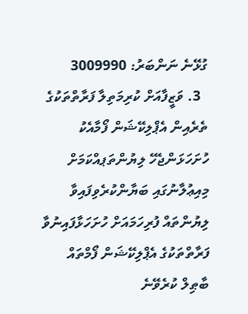ގުޅޭނެ ނަންބަރު: 3009990
  3. ވަޒީފާއަށް ކުރިމަތިލާ ފަރާތްތަކުގެ ތެރެއިން އެޕްލިކޭޝަން ފޯމާއެކު ހުށަހަޅަންޖެހޭ ލިޔުންތަޕއްކަމަށް މިއިޢުލާނުގައި ބަޔާންކުރެވިފައިވާ ލިޔުންތައް ފުރިހަމައަށް ހުށަހަޅާފައިނުވާ ފަރާތްތަކުގެ އެޕްލިކޭޝަން ފޯމްތައް ބާޠިލް ކުރެވޭނެ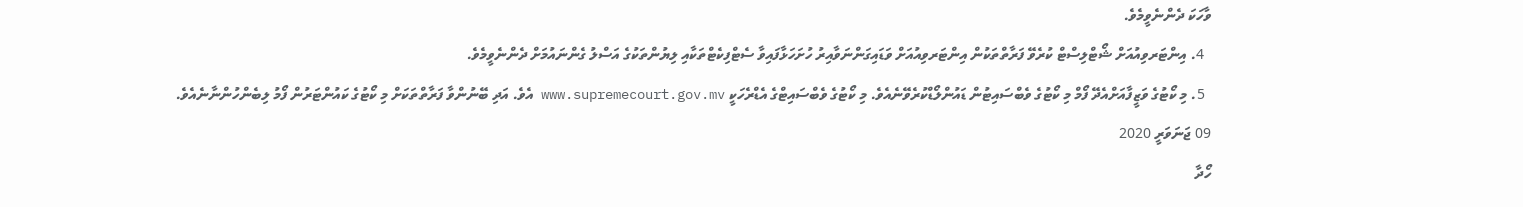ވާހަކަ ދެންނެވީމެވެ.
  4. އިންޓަރވިއުއަށް ޝޯޓްލިސްޓް ކުރެވޭ ފަރާތްތަކުން އިންޓަރވިއުއަށް ވަޑައިގަންނަވާއިރު ހުށަހަޅާފައިވާ ސެޓްފިކެޓްތަކާއި ލިޔުންތަކުގެ އަސްލު ގެންނައުމަށް ދެންނެވީމެވެ.
  5. މި ކޯޓުގެ ވަޒީފާއަށްއެދޭ ފޯމް މި ކޯޓުގެ ވެބްސައިޓުން ޑައުންލޯޑްކުރެވޭނެއެވެ. މި ކޯޓުގެ ވެބްސައިޓްގެ އެޑްރެހަކީ www.supremecourt.gov.mv އެވެ. އަދި ބޭނުންވާ ފަރާތްތަކަށް މި ކޯޓުގެ ކައުންޓަރުން ފޯމު ލިބެންހުންނާނެއެވެ.
09 ޖަނަވަރީ 2020
ހޯދާ